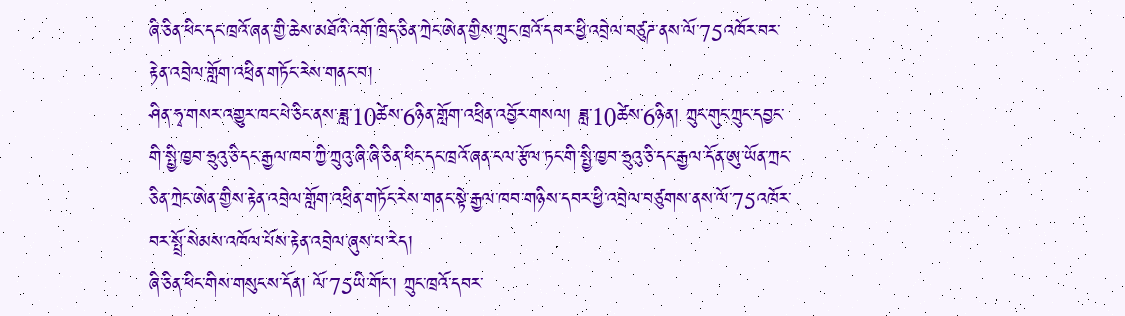ཞི་ཅིན་ཕིང་དང་ཁྲའོ་ཞན་གྱི་ཆེས་མཐོའི་འགོ་ཁྲིད་ཅིན་ཀྲེང་ཨེན་གྱིས་ཀྲུང་ཁྲའོ་དབར་ཕྱི་འབྲེལ་བཙུཌ་ནས་ལོ་75འཁོར་བར་རྟེན་འབྲེལ་གློག་འཕྲིན་གཏོང་རེས་གནང་བ།
ཤིན་ཧྭ་གསར་འགྱུར་ཁང་པེ་ཅིང་ནས་ཟླ་10ཚེས་6ཉིན་གློག་འཕྲིན་འབྱོར་གསལ། ཟླ་10ཚེས་6ཉིན། ཀྲུང་གུང་ཀྲུང་དབྱང་གི་སྤྱི་ཁྱབ་ཧྲུའུ་ཅི་དང་རྒྱལ་ཁབ་ཀྱི་ཀྲུའུ་ཞི་ཞི་ཅིན་ཕིང་དང་ཁྲའོ་ཞན་ངལ་རྩོལ་ཏང་གི་སྤྱི་ཁྱབ་ཧྲུའུ་ཅི་དང་རྒྱལ་དོན་ཨུ་ཡོན་ཀྲང་ཅིན་ཀྲེང་ཨེན་གྱིས་རྟེན་འབྲེལ་གློག་འཕྲིན་གཏོང་རེས་གནང་སྟེ་རྒྱལ་ཁབ་གཉིས་དབར་ཕྱི་འབྲེལ་བཙུགས་ནས་ལོ་75འཁོར་བར་སྤྲོ་སེམས་འཁོལ་པོས་རྟེན་འབྲེལ་ཞུས་པ་རེད།
ཞི་ཅིན་ཕིང་གིས་གསུངས་དོན། ལོ་75ཡི་གོང་། ཀྲུང་ཁྲའོ་དབར་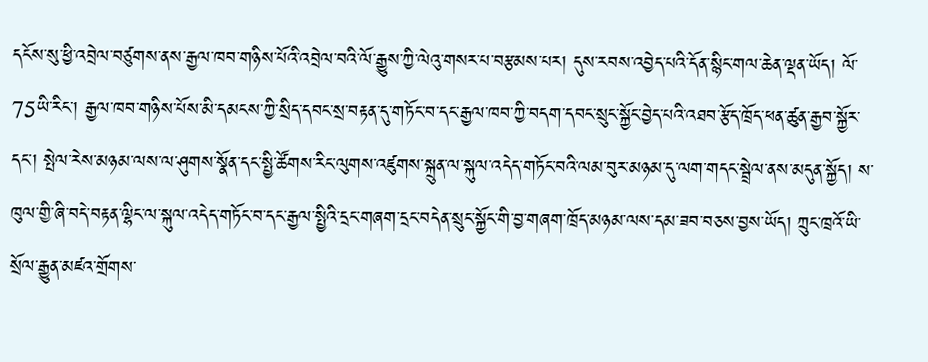དངོས་སུ་ཕྱི་འབྲེལ་བཙུགས་ནས་རྒྱལ་ཁབ་གཉིས་པོའི་འབྲེལ་བའི་ལོ་རྒྱུས་ཀྱི་ལེའུ་གསར་པ་བརྩམས་པར། དུས་རབས་འབྱེད་པའི་དོན་སྙིང་གལ་ཆེན་ལྡན་ཡོད། ལོ་75ཡི་རིང་། རྒྱལ་ཁབ་གཉིས་པོས་མི་དམངས་ཀྱི་སྲིད་དབང་སྲ་བརྟན་དུ་གཏོང་བ་དང་རྒྱལ་ཁབ་ཀྱི་བདག་དབང་སྲུང་སྐྱོང་བྱེད་པའི་འཐབ་རྩོད་ཁྲོད་ཕན་ཚུན་རྒྱབ་སྐྱོར་དང་། སྤེལ་རེས་མཉམ་ལས་ལ་ཤུགས་སྣོན་དང་སྤྱི་ཚོགས་རིང་ལུགས་འཛུགས་སྐྲུན་ལ་སྐུལ་འདེད་གཏོང་བའི་ལམ་བུར་མཉམ་དུ་ལག་གདང་སྦྲེལ་ནས་མདུན་སྐྱོད། ས་ཁུལ་གྱི་ཞི་བདེ་བརྟན་ལྷིང་ལ་སྐུལ་འདེད་གཏོང་བ་དང་རྒྱལ་སྤྱིའི་དྲང་གཞག་དྲང་བདེན་སྲུང་སྐྱོང་གི་བྱ་གཞག་ཁྲོད་མཉམ་ལས་དམ་ཟབ་བཅས་བྱས་ཡོད། ཀྲུང་ཁྲའོ་ཡི་སྲོལ་རྒྱུན་མཛའ་གྲོགས་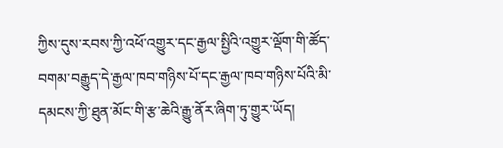ཀྱིས་དུས་རབས་ཀྱི་འཕོ་འགྱུར་དང་རྒྱལ་སྤྱིའི་འགྱུར་ལྡོག་གི་ཚོད་བགམ་བརྒྱུད་དེ་རྒྱལ་ཁབ་གཉིས་པོ་དང་རྒྱལ་ཁབ་གཉིས་པོའི་མི་དམངས་ཀྱི་ཐུན་མོང་གི་རྩ་ཆེའི་རྒྱུ་ནོར་ཞིག་ཏུ་གྱུར་ཡོད།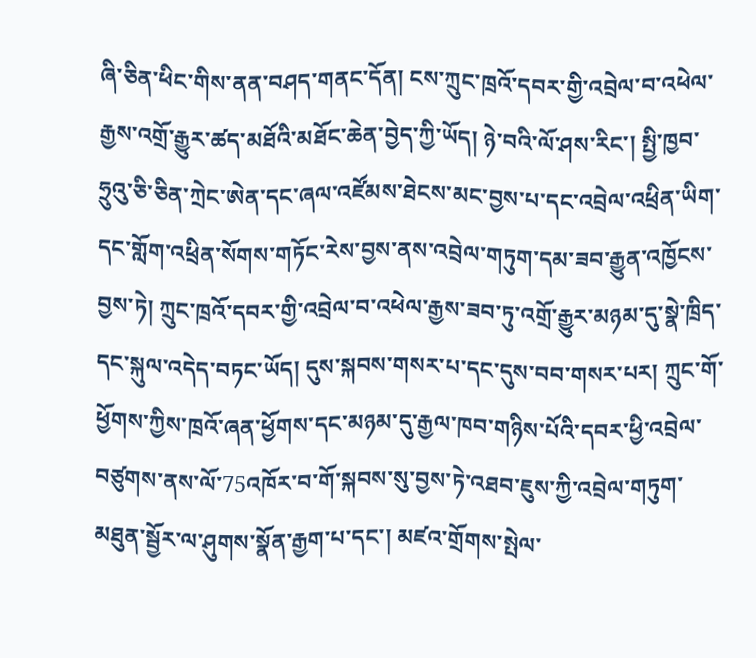ཞི་ཅིན་ཕིང་གིས་ནན་བཤད་གནང་དོན། ངས་ཀྲུང་ཁྲའོ་དབར་གྱི་འབྲེལ་བ་འཕེལ་རྒྱས་འགྲོ་རྒྱུར་ཚད་མཐོའི་མཐོང་ཆེན་བྱེད་ཀྱི་ཡོད། ཉེ་བའི་ལོ་ཤས་རིང་། སྤྱི་ཁྱབ་ཧྲུའུ་ཅི་ཅིན་ཀྲེང་ཨེན་དང་ཞལ་འཛོམས་ཐེངས་མང་བྱས་པ་དང་འབྲེལ་འཕྲིན་ཡིག་དང་གློག་འཕྲིན་སོགས་གཏོང་རེས་བྱས་ནས་འབྲེལ་གཏུག་དམ་ཟབ་རྒྱུན་འཁྱོངས་བྱས་ཏེ། ཀྲུང་ཁྲའོ་དབར་གྱི་འབྲེལ་བ་འཕེལ་རྒྱས་ཟབ་ཏུ་འགྲོ་རྒྱུར་མཉམ་དུ་སྣེ་ཁྲིད་དང་སྐུལ་འདེད་བཏང་ཡོད། དུས་སྐབས་གསར་པ་དང་དུས་བབ་གསར་པར། ཀྲུང་གོ་ཕྱོགས་ཀྱིས་ཁྲའོ་ཞན་ཕྱོགས་དང་མཉམ་དུ་རྒྱལ་ཁབ་གཉིས་པོའི་དབར་ཕྱི་འབྲེལ་བཙུགས་ནས་ལོ་75འཁོར་བ་གོ་སྐབས་སུ་བྱས་ཏེ་འཐབ་ཇུས་ཀྱི་འབྲེལ་གཏུག་མཐུན་སྦྱོར་ལ་ཤུགས་སྣོན་རྒྱག་པ་དང་། མཛའ་གྲོགས་སྤེལ་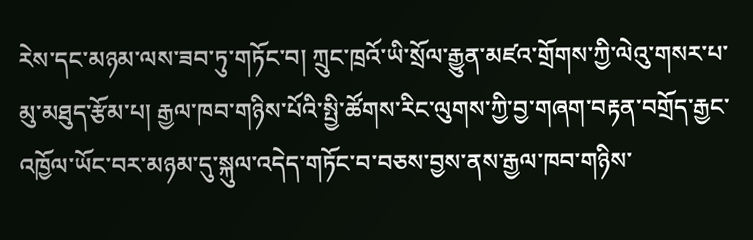རེས་དང་མཉམ་ལས་ཟབ་ཏུ་གཏོང་བ། ཀྲུང་ཁྲའོ་ཡི་སྲོལ་རྒྱུན་མཛའ་གྲོགས་ཀྱི་ལེའུ་གསར་པ་མུ་མཐུད་རྩོམ་པ། རྒྱལ་ཁབ་གཉིས་པོའི་སྤྱི་ཚོགས་རིང་ལུགས་ཀྱི་བྱ་གཞག་བརྟན་བགྲོད་རྒྱང་འཁྱོལ་ཡོང་བར་མཉམ་དུ་སྐུལ་འདེད་གཏོང་བ་བཅས་བྱས་ནས་རྒྱལ་ཁབ་གཉིས་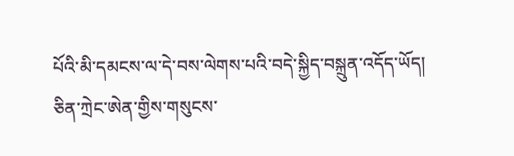པོའི་མི་དམངས་ལ་དེ་བས་ལེགས་པའི་བདེ་སྐྱིད་བསྐྲུན་འདོད་ཡོད།
ཅིན་ཀྲེང་ཨེན་གྱིས་གསུངས་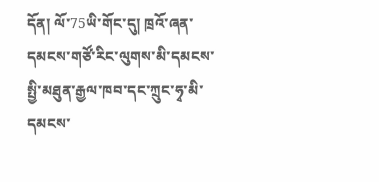དོན། ལོ་75ཡི་གོང་དུ། ཁྲའོ་ཞན་དམངས་གཙོ་རིང་ལུགས་མི་དམངས་སྤྱི་མཐུན་རྒྱལ་ཁབ་དང་ཀྲུང་ཧྭ་མི་དམངས་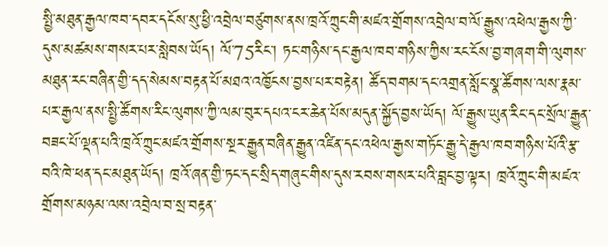སྤྱི་མཐུན་རྒྱལ་ཁབ་དབར་དངོས་སུ་ཕྱི་འབྲེལ་བཙུགས་ནས་ཁྲའོ་ཀྲུང་གི་མཛའ་གྲོགས་འབྲེལ་བ་ལོ་རྒྱུས་འཕེལ་རྒྱས་ཀྱི་དུས་མཚམས་གསར་པར་སླེབས་ཡོད། ལོ་75རིང་། ཏང་གཉིས་དང་རྒྱལ་ཁབ་གཉིས་ཀྱིས་རང་ངོས་བྱ་གཞག་གི་ལུགས་མཐུན་རང་བཞིན་གྱི་དད་སེམས་བརྟན་པོ་མཐའ་འཁྱོངས་བྱས་པར་བརྟེན། ཚོད་བགམ་དང་འགྲན་སློང་སྣ་ཚོགས་ལས་རྣམ་པར་རྒྱལ་ནས་སྤྱི་ཚོགས་རིང་ལུགས་ཀྱི་ལམ་བུར་དཔའ་ངར་ཆེན་པོས་མདུན་སྐྱོད་བྱས་ཡོད། ལོ་རྒྱུས་ཡུན་རིང་དང་སྲོལ་རྒྱུན་བཟང་པོ་ལྡན་པའི་ཁྲའོ་ཀྲུང་མཛའ་གྲོགས་སྔར་རྒྱུན་བཞིན་རྒྱུན་འཛིན་དང་འཕེལ་རྒྱས་གཏོང་རྒྱུ་དེ་རྒྱལ་ཁབ་གཉིས་པོའི་རྩ་བའི་ཁེ་ཕན་དང་མཐུན་ཡོད། ཁྲའོ་ཞན་གྱི་ཏང་དང་སྲིད་གཞུང་གིས་དུས་རབས་གསར་པའི་བླང་བྱ་ལྟར། ཁྲའོ་ཀྲུང་གི་མཛའ་གྲོགས་མཉམ་ལས་འབྲེལ་བ་སྲ་བརྟན་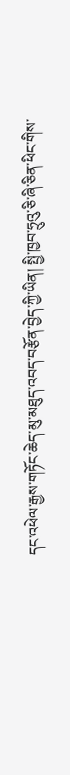དང་འཕེལ་རྒྱས་གཏོང་ཆེད་མུ་མཐུད་འབད་བརྩོན་བྱེད་ཀྱི་ཡིན། སྤྱི་ཁྱབ་ཧྲུའུ་ཅི་ཞི་ཅིན་ཕིང་གིས་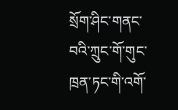སྲོག་ཤིང་གནང་བའི་ཀྲུང་གོ་གུང་ཁྲན་ཏང་གི་འགོ་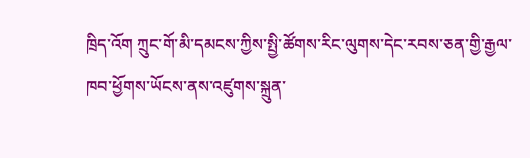ཁྲིད་འོག ཀྲུང་གོ་མི་དམངས་ཀྱིས་སྤྱི་ཚོགས་རིང་ལུགས་དེང་རབས་ཅན་གྱི་རྒྱལ་ཁབ་ཕྱོགས་ཡོངས་ནས་འཛུགས་སྐྲུན་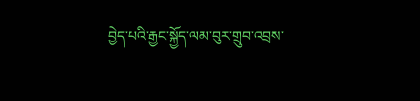བྱེད་པའི་རྒྱང་སྐྱོད་ལམ་བུར་གྲུབ་འབྲས་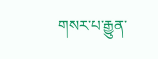གསར་པ་རྒྱུན་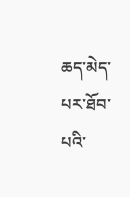ཆད་མེད་པར་ཐོབ་པའི་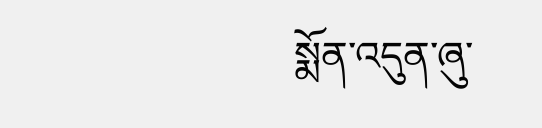སྨོན་འདུན་ཞུ་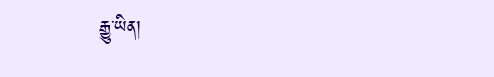རྒྱུ་ཡིན།